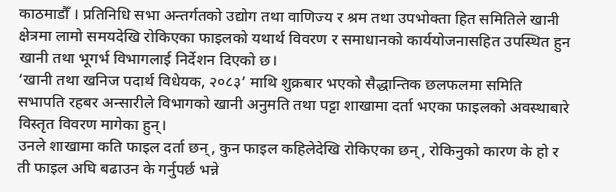काठमाडौँ । प्रतिनिधि सभा अन्तर्गतको उद्योग तथा वाणिज्य र श्रम तथा उपभोक्ता हित समितिले खानी क्षेत्रमा लामो समयदेखि रोकिएका फाइलको यथार्थ विवरण र समाधानको कार्ययोजनासहित उपस्थित हुन खानी तथा भूगर्भ विभागलाई निर्देशन दिएको छ।
‘खानी तथा खनिज पदार्थ विधेयक, २०८३’ माथि शुक्रबार भएको सैद्धान्तिक छलफलमा समिति सभापति रहबर अन्सारीले विभागको खानी अनुमति तथा पट्टा शाखामा दर्ता भएका फाइलको अवस्थाबारे विस्तृत विवरण मागेका हुन्।
उनले शाखामा कति फाइल दर्ता छन्, कुन फाइल कहिलेदेखि रोकिएका छन्, रोकिनुको कारण के हो र ती फाइल अघि बढाउन के गर्नुपर्छ भन्ने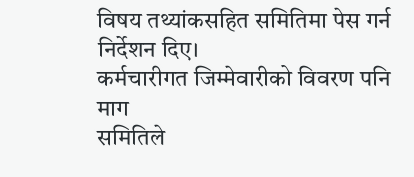विषय तथ्यांकसहित समितिमा पेस गर्न निर्देशन दिए।
कर्मचारीगत जिम्मेवारीको विवरण पनि माग
समितिले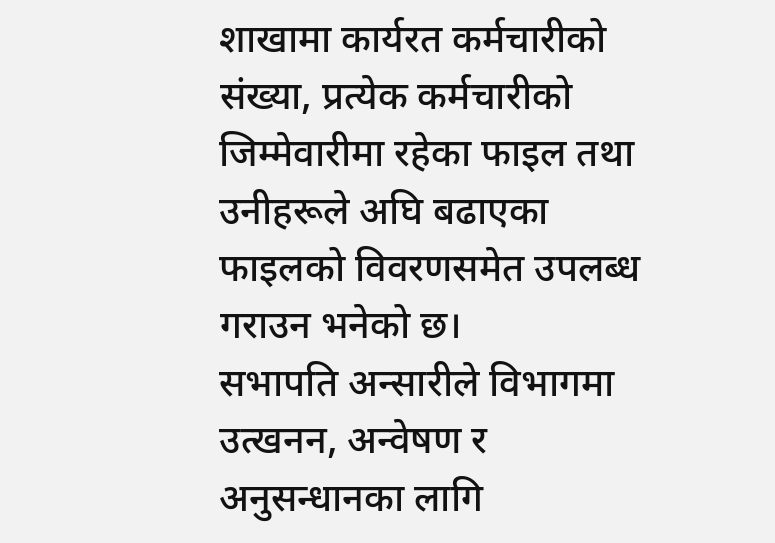शाखामा कार्यरत कर्मचारीको संख्या, प्रत्येक कर्मचारीको जिम्मेवारीमा रहेका फाइल तथा उनीहरूले अघि बढाएका फाइलको विवरणसमेत उपलब्ध गराउन भनेको छ।
सभापति अन्सारीले विभागमा उत्खनन, अन्वेषण र अनुसन्धानका लागि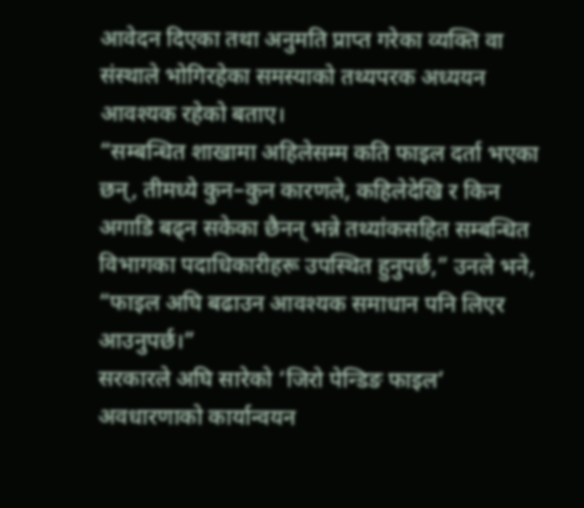आवेदन दिएका तथा अनुमति प्राप्त गरेका व्यक्ति वा संस्थाले भोगिरहेका समस्याको तथ्यपरक अध्ययन आवश्यक रहेको बताए।
“सम्बन्धित शाखामा अहिलेसम्म कति फाइल दर्ता भएका छन्, तीमध्ये कुन–कुन कारणले, कहिलेदेखि र किन अगाडि बढ्न सकेका छैनन् भन्ने तथ्यांकसहित सम्बन्धित विभागका पदाधिकारीहरू उपस्थित हुनुपर्छ,” उनले भने, “फाइल अघि बढाउन आवश्यक समाधान पनि लिएर आउनुपर्छ।”
सरकारले अघि सारेको ‘जिरो पेन्डिङ फाइल’ अवधारणाको कार्यान्वयन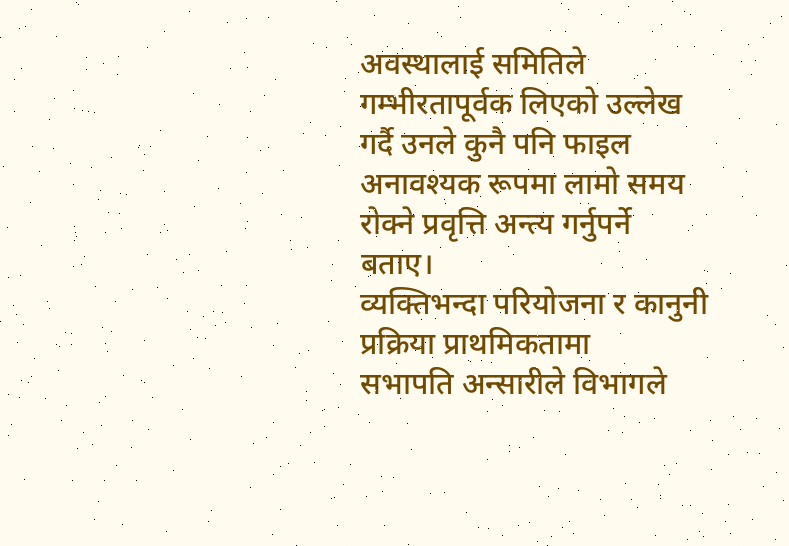अवस्थालाई समितिले गम्भीरतापूर्वक लिएको उल्लेख गर्दै उनले कुनै पनि फाइल अनावश्यक रूपमा लामो समय रोक्ने प्रवृत्ति अन्त्य गर्नुपर्ने बताए।
व्यक्तिभन्दा परियोजना र कानुनी प्रक्रिया प्राथमिकतामा
सभापति अन्सारीले विभागले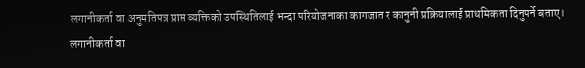लगानीकर्ता वा अनुमतिपत्र प्राप्त व्यक्तिको उपस्थितिलाई भन्दा परियोजनाका कागजात र कानुनी प्रक्रियालाई प्राथमिकता दिनुपर्ने बताए।
लगानीकर्ता वा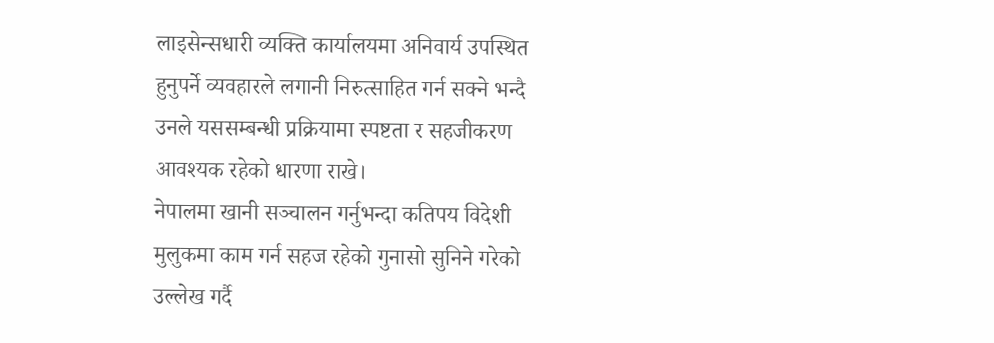लाइसेन्सधारी व्यक्ति कार्यालयमा अनिवार्य उपस्थित हुनुपर्ने व्यवहारले लगानी निरुत्साहित गर्न सक्ने भन्दै उनले यससम्बन्धी प्रक्रियामा स्पष्टता र सहजीकरण आवश्यक रहेको धारणा राखे।
नेपालमा खानी सञ्चालन गर्नुभन्दा कतिपय विदेशी मुलुकमा काम गर्न सहज रहेको गुनासो सुनिने गरेको उल्लेख गर्दै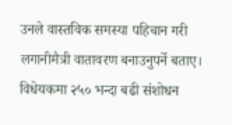उनले वास्तविक समस्या पहिचान गरी लगानीमैत्री वातावरण बनाउनुपर्ने बताए।
विधेयकमा २५० भन्दा बढी संशोधन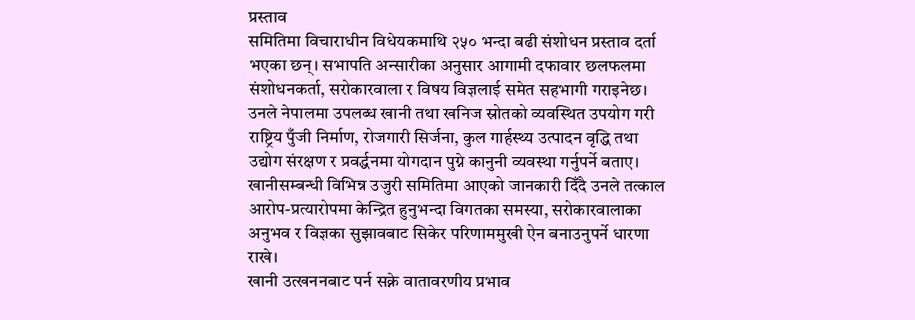प्रस्ताव
समितिमा विचाराधीन विधेयकमाथि २५० भन्दा बढी संशोधन प्रस्ताव दर्ता भएका छन्। सभापति अन्सारीका अनुसार आगामी दफावार छलफलमा संशोधनकर्ता, सरोकारवाला र विषय विज्ञलाई समेत सहभागी गराइनेछ।
उनले नेपालमा उपलब्ध खानी तथा खनिज स्रोतको व्यवस्थित उपयोग गरी राष्ट्रिय पुँजी निर्माण, रोजगारी सिर्जना, कुल गार्हस्थ्य उत्पादन वृद्धि तथा उद्योग संरक्षण र प्रवर्द्धनमा योगदान पुग्ने कानुनी व्यवस्था गर्नुपर्ने बताए।
खानीसम्बन्धी विभिन्न उजुरी समितिमा आएको जानकारी दिँदै उनले तत्काल आरोप-प्रत्यारोपमा केन्द्रित हुनुभन्दा विगतका समस्या, सरोकारवालाका अनुभव र विज्ञका सुझावबाट सिकेर परिणाममुखी ऐन बनाउनुपर्ने धारणा राखे।
खानी उत्खननबाट पर्न सक्ने वातावरणीय प्रभाव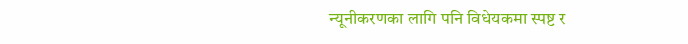न्यूनीकरणका लागि पनि विधेयकमा स्पष्ट र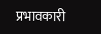प्रभावकारी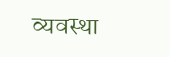व्यवस्था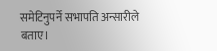समेटिनुपर्ने सभापति अन्सारीले बताए।